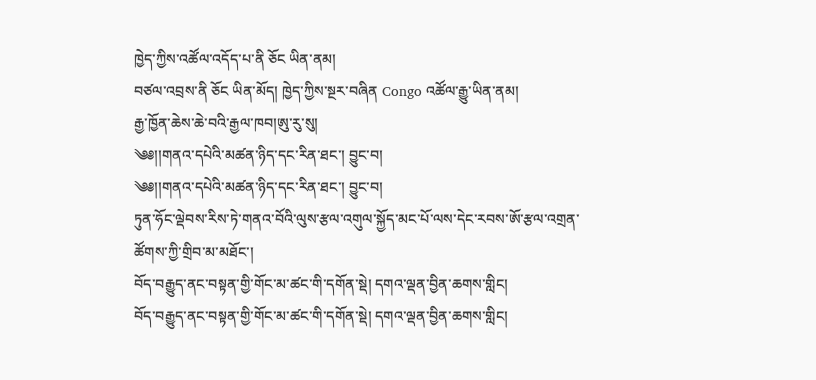ཁྱེད་ཀྱིས་འཚོལ་འདོད་པ་ནི ཅོང ཡིན་ནམ།
བཙལ་འབྲས་ནི ཅོང ཡིན་མོད། ཁྱེད་ཀྱིས་སྔར་བཞིན Congo འཚོལ་རྒྱུ་ཡིན་ནམ།
རྒྱ་ཁྱོན་ཆེས་ཆེ་བའི་རྒྱལ་ཁབ།ཨུ་རུ་སུ།
༄༅།།གནའ་དཔེའི་མཚན་ཉིད་དང་རིན་ཐང་། བྱུང་བ།
༄༅།།གནའ་དཔེའི་མཚན་ཉིད་དང་རིན་ཐང་། བྱུང་བ།
ཏུན་ཧོང་ལྡེབས་རིས་ཏེ་གནའ་བོའི་ལུས་རྩལ་འགུལ་སྐྱོད་མང་པོ་ལས་དེང་རབས་ཨོ་རྩལ་འགྲན་ཚོགས་ཀྱི་གྲིབ་མ་མཐོང་།
བོད་བརྒྱུད་ནང་བསྟན་གྱི་གོང་མ་ཚང་གི་དགོན་སྡེ། དགའ་ལྡན་བྱིན་ཆགས་གླིང།
བོད་བརྒྱུད་ནང་བསྟན་གྱི་གོང་མ་ཚང་གི་དགོན་སྡེ། དགའ་ལྡན་བྱིན་ཆགས་གླིང།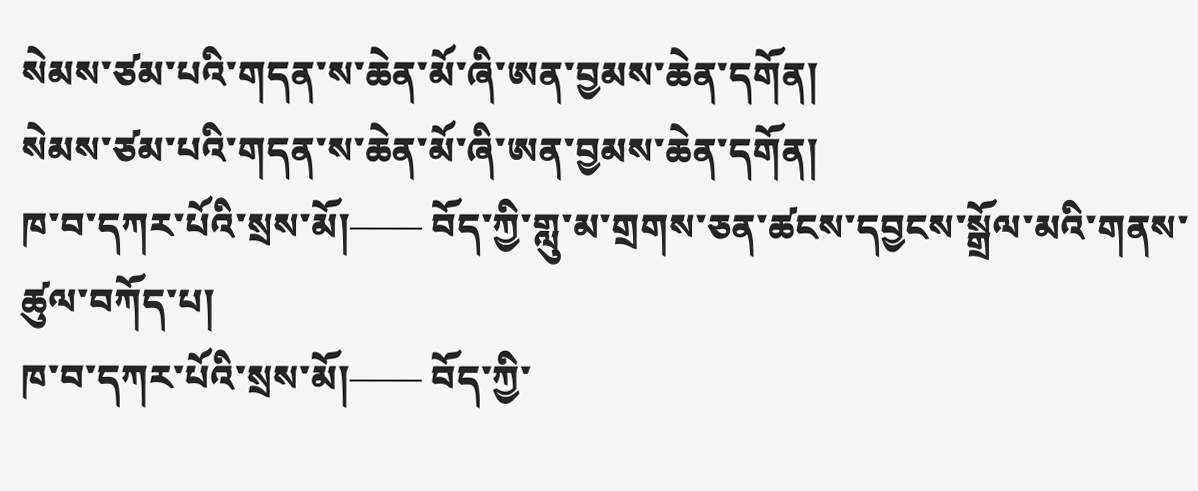སེམས་ཙམ་པའི་གདན་ས་ཆེན་མོ་ཞི་ཨན་བྱམས་ཆེན་དགོན།
སེམས་ཙམ་པའི་གདན་ས་ཆེན་མོ་ཞི་ཨན་བྱམས་ཆེན་དགོན།
ཁ་བ་དཀར་པོའི་སྲས་མོ།—— བོད་ཀྱི་གླུ་མ་གྲགས་ཅན་ཚངས་དབྱངས་སྒྲོལ་མའི་གནས་ཚུལ་བཀོད་པ།
ཁ་བ་དཀར་པོའི་སྲས་མོ།—— བོད་ཀྱི་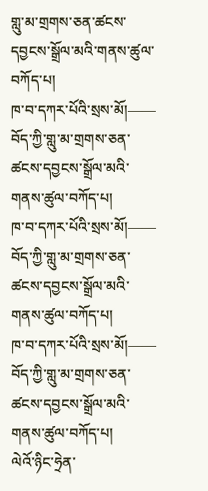གླུ་མ་གྲགས་ཅན་ཚངས་དབྱངས་སྒྲོལ་མའི་གནས་ཚུལ་བཀོད་པ།
ཁ་བ་དཀར་པོའི་སྲས་མོ།—— བོད་ཀྱི་གླུ་མ་གྲགས་ཅན་ཚངས་དབྱངས་སྒྲོལ་མའི་གནས་ཚུལ་བཀོད་པ།
ཁ་བ་དཀར་པོའི་སྲས་མོ།—— བོད་ཀྱི་གླུ་མ་གྲགས་ཅན་ཚངས་དབྱངས་སྒྲོལ་མའི་གནས་ཚུལ་བཀོད་པ།
ཁ་བ་དཀར་པོའི་སྲས་མོ།—— བོད་ཀྱི་གླུ་མ་གྲགས་ཅན་ཚངས་དབྱངས་སྒྲོལ་མའི་གནས་ཚུལ་བཀོད་པ།
ལེའོ་ཉིང་ཧྲེན་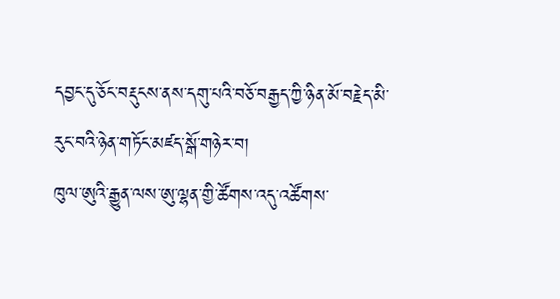དབྱང་དུ་ཅོང་བརྡུངས་ནས་དགུ་པའི་བཅོ་བརྒྱད་ཀྱི་ཉིན་མོ་བརྗེད་མི་རུང་བའི་ཉེན་གཏོང་མཛད་སྒོ་གཉེར་བ།
ཁུལ་ཨུའི་རྒྱུན་ལས་ཨུ་ལྷན་གྱི་ཚོགས་འདུ་འཚོགས་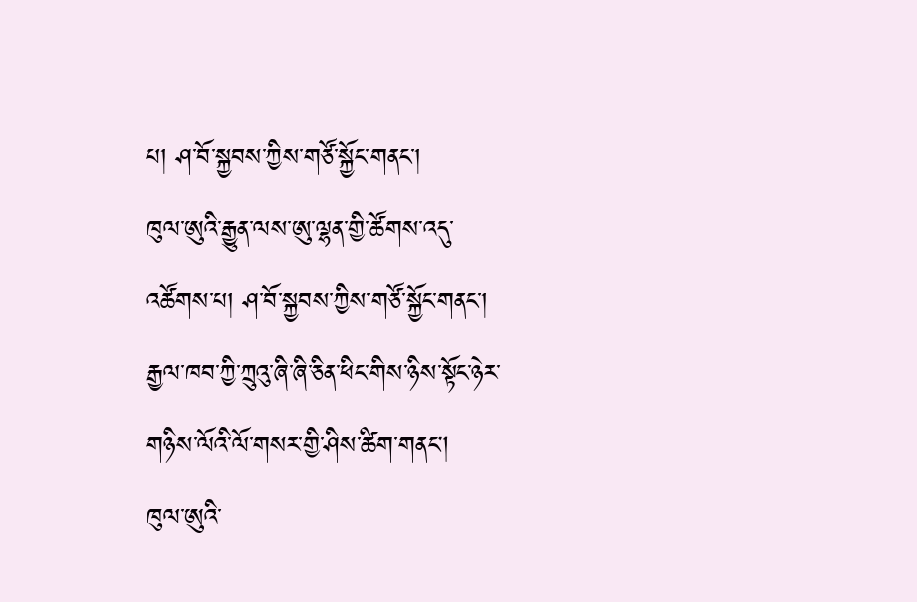པ། ཤ་བོ་སྐྱབས་ཀྱིས་གཙོ་སྐྱོང་གནང་།
ཁུལ་ཨུའི་རྒྱུན་ལས་ཨུ་ལྷན་གྱི་ཚོགས་འདུ་འཚོགས་པ། ཤ་བོ་སྐྱབས་ཀྱིས་གཙོ་སྐྱོང་གནང་།
རྒྱལ་ཁབ་ཀྱི་ཀྲུའུ་ཞི་ཞི་ཅིན་ཕིང་གིས་ཉིས་སྟོང་ཉེར་གཉིས་ལོའི་ལོ་གསར་གྱི་ཤིས་ཚིག་གནང།
ཁུལ་ཨུའི་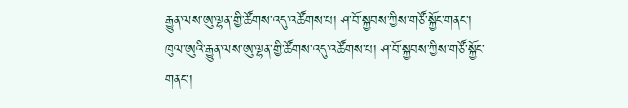རྒྱུན་ལས་ཨུ་ལྷན་གྱི་ཚོགས་འདུ་འཚོགས་པ། ཤ་བོ་སྐྱབས་ཀྱིས་གཙོ་སྐྱོང་གནང་།
ཁུལ་ཨུའི་རྒྱུན་ལས་ཨུ་ལྷན་གྱི་ཚོགས་འདུ་འཚོགས་པ། ཤ་བོ་སྐྱབས་ཀྱིས་གཙོ་སྐྱོང་གནང་།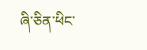ཞི་ཅིན་ཕིང་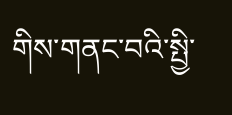གིས་གནང་བའི་སྤྱི་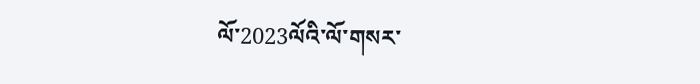ལོ་2023ལོའི་ལོ་གསར་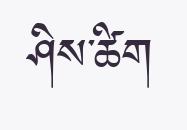ཤིས་ཚིག